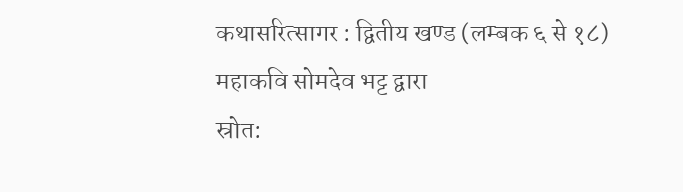कथासरित्सागर : द्वितीय खण्ड (लम्बक ६ से १८)
महाकवि सोमदेव भट्ट द्वारा
स्रोत: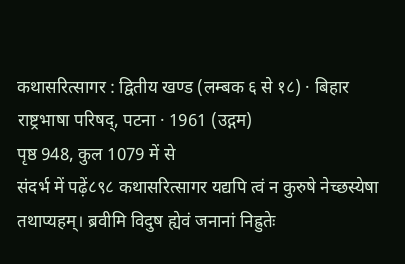कथासरित्सागर : द्वितीय खण्ड (लम्बक ६ से १८) · बिहार राष्ट्रभाषा परिषद्, पटना · 1961 (उद्गम)
पृष्ठ 948, कुल 1079 में से
संदर्भ में पढ़ें८९८ कथासरित्सागर यद्यपि त्वं न कुरुषे नेच्छस्येषा तथाप्यहम्। ब्रवीमि विदुष ह्येवं जनानां निह्रुतेः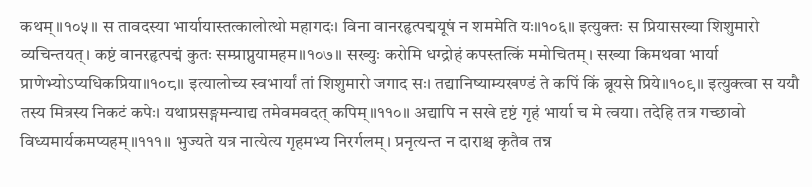कथम्॥१०५॥ स तावदस्या भार्यायास्तत्कालोत्थो महागदः। विना वानरहृत्पद्मयूषं न शममेति यः॥१०६॥ इत्युक्तः स प्रियासख्या शिशुमारो व्यचिन्तयत्। कष्टं वानरहृत्पद्मं कुतः सम्प्राप्नुयामहम॥१०७॥ सख्युः करोमि धग्द्रोहं कपस्तत्किं ममोचितम्। सख्या किमथवा भार्या प्राणेभ्योऽप्यधिकप्रिया॥१०८॥ इत्यालोच्य स्वभार्यां तां शिशुमारो जगाद सः। तद्यानिष्याम्यखण्डं ते कपिं किं ब्रूयसे प्रिये॥१०९॥ इत्युक्त्वा स ययौ तस्य मित्रस्य निकटं कपेः। यथाप्रसङ्गमन्याद्य तमेवमवदत् कपिम्॥११०॥ अद्यापि न सखे दृष्टं गृहं भार्या च मे त्वया। तदेहि तत्र गच्छावो विध्यमार्यकमप्यहम्॥१११॥ भुज्यते यत्र नात्येत्य गृहमभ्य निरर्गलम्। प्रनृत्यन्त न दाराश्च कृतैव तन्न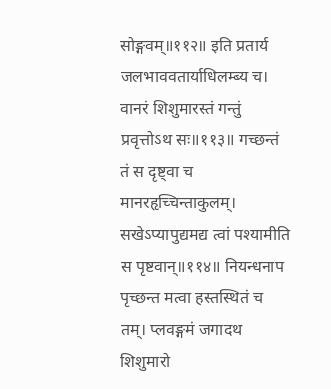सोङ्गवम्॥११२॥ इति प्रतार्य जलभाववतार्याधिलम्ब्य च। वानरं शिशुमारस्तं गन्तुं प्रवृत्तोऽथ सः॥११३॥ गच्छन्तं तं स दृष्ट्वा च मानरहृच्चिन्ताकुलम्। सखेऽप्यापुद्यमद्य त्वां पश्यामीति स पृष्टवान्॥११४॥ नियन्धनाप पृच्छन्त मत्वा हस्तस्थितं च तम्। प्लवङ्गमं जगादथ शिशुमारो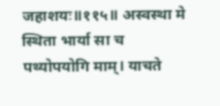जहाशयः॥११५॥ अस्वस्था मे स्थिता भार्या सा च पथ्योपयोगि माम्। याचते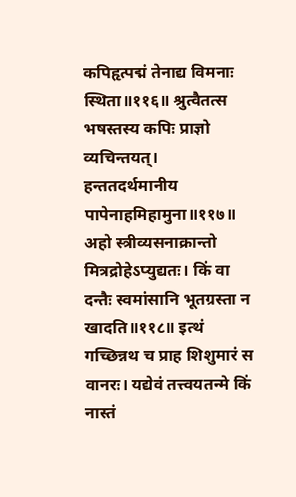कपिहृत्पद्मं तेनाद्य विमनाः स्थिता॥११६॥ श्रुत्वैतत्स भषस्तस्य कपिः प्राज्ञो व्यचिन्तयत्। हन्ततदर्थमानीय पापेनाहमिहामुना॥११७॥ अहो स्त्रीव्यसनाक्रान्तो मित्रद्रोहेऽप्युद्यतः। किं वा दन्तैः स्वमांसानि भूतग्रस्ता न खादति॥११८॥ इत्थं गच्छिन्नथ च प्राह शिशुमारं स वानरः। यद्येवं तत्त्वयतन्मे किं नास्तं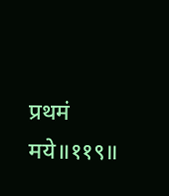प्रथमं मये॥११९॥